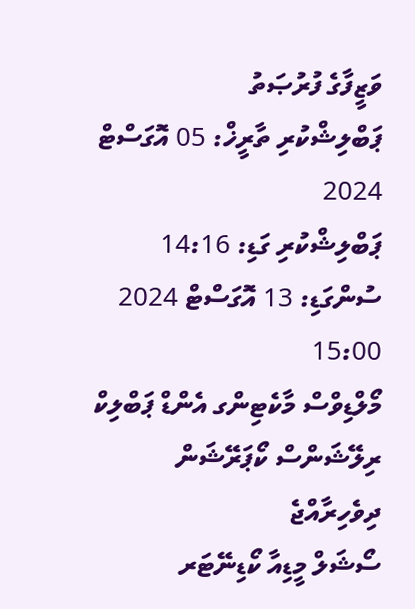ވަޒީފާގެ ފުރުޞަތު
ޕަބްލިޝްކުރި ތާރީޚް: 05 އޮގަސްޓް 2024
ޕަބްލިޝްކުރި ގަޑި: 14:16
ސުންގަޑި: 13 އޮގަސްޓް 2024 15:00
މޯލްޑިވްސް މާކެޓިންގ އެންޑް ޕަބްލިކް ރިލޭޝަންސް ކޯޕަރޭޝަން
ދިވެހިރާއްޖެ
ސޯޝަލް މީޑިއާ ކޯޑިނޭޓަރ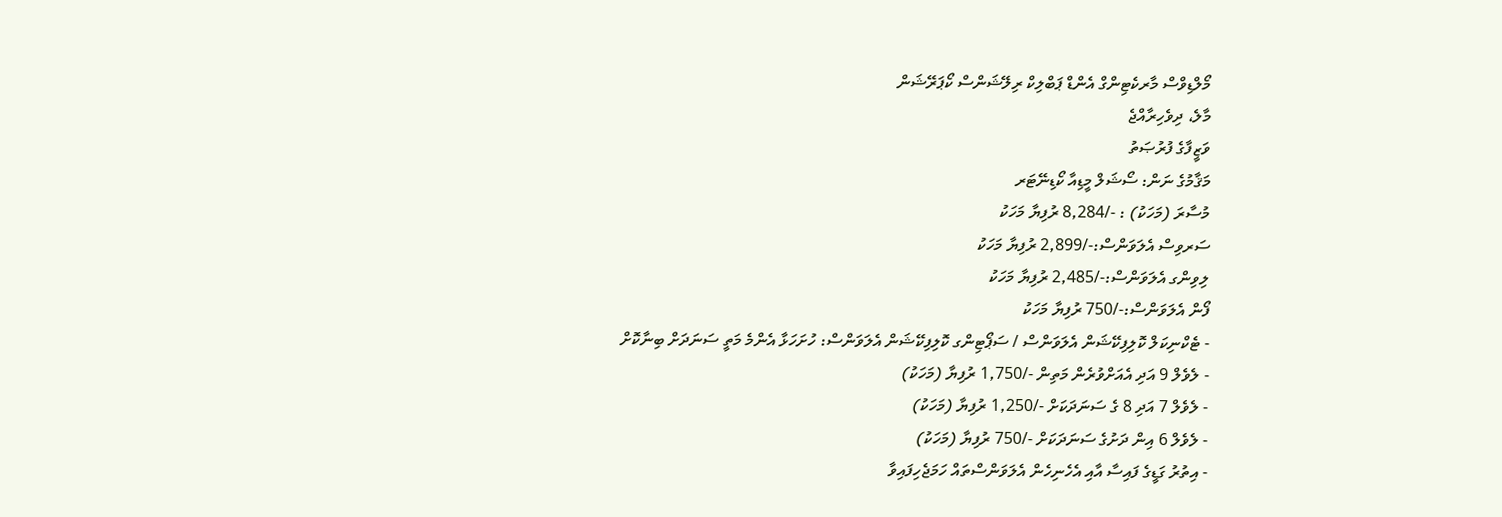މޯލްޑިވްސް މާރކެޓިންގް އެންޑް ޕަބްލިކް ރިލޭޝަންސް ކޯޕަރޭޝަން
މާލެ، ދިވެހިރާއްޖެ
ވަޒީފާގެ ފުރުޞަތު
މަޤާމުގެ ނަން: ސޯޝަލް މީޑިއާ ކޯޑިނޭޓަރ
މުސާރަ (މަހަކު) : -/8,284 ރުފިޔާ މަހަކު
ސަރވިސް އެލަވަންސް:-/2,899 ރުފިޔާ މަހަކު
ލިވިންގ އެލަވަންސް:-/2,485 ރުފިޔާ މަހަކު
ފޯން އެލަވަންސް:-/750 ރުފިޔާ މަހަކު
- ޓެކްނިކަލް ކޮލިފިކޭޝަން އެލަވަންސް / ސަޕޯޓިންގ ކޮލިފިކޭޝަން އެލަވަންސް: ހުށަހަޅާ އެންމެ މަތީ ސަނަދަށް ބިނާކޮށް
- ލެވެލް 9 އަދި އެއަށްވުރެން މަތިން -/1,750 ރުފިޔާ (މަހަކު)
- ލެވެލް 7 އަދި 8 ގެ ސަނަދަކަށް -/1,250 ރުފިޔާ (މަހަކު)
- ލެވެލް 6 އިން ދަށުގެ ސަނަދަކަށް -/750 ރުފިޔާ (މަހަކު)
- އިތުރު ގަޑީގެ ފައިސާ އާއި އެހެނިހެން އެލަވަންސްތައް ހަމަޖެހިފައިވާ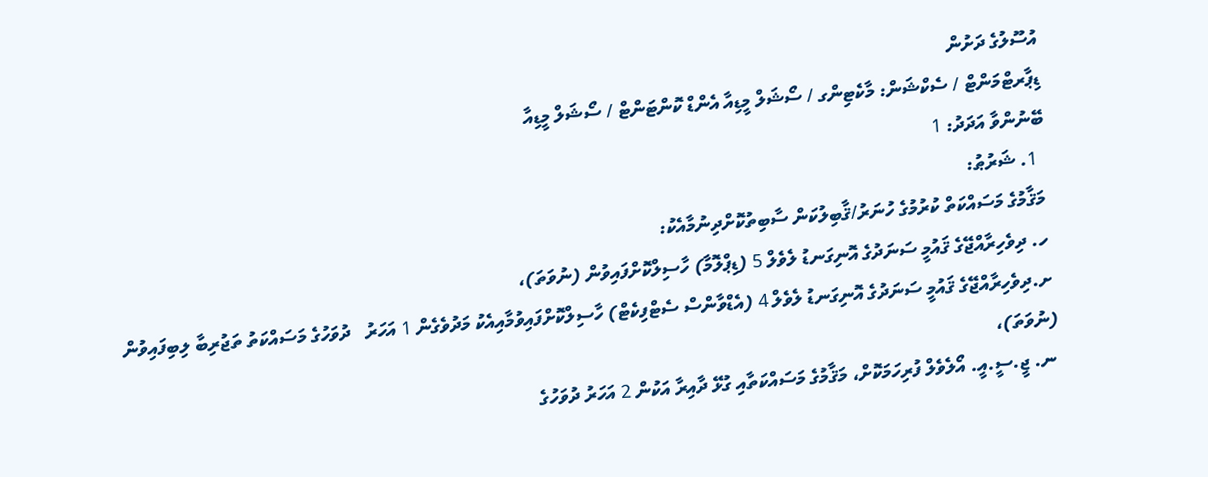އުސޫލުގެ ދަށުން
ޑިޕާރޓްމަންޓް / ސެކްޝަން: މާކެޓިންގ / ސޯޝަލް މީޑިއާ އެންޑް ކޮންޓަންޓް / ސޯޝަލް މީޑިއާ
ބޭނުންވާ އަދަދު: 1
  1. ޝަރުޠު:
 މަޤާމުގެ މަސައްކަތް ކުރުމުގެ ހުނަރު/ޤާބިލުކަން ސާބިތުކޮށްދިނުމާއެކު:
 ހ. ދިވެހިރާއްޖޭގެ ޤައުމީ ސަނަދުގެ އޮނިގަނޑު ލެވެލް 5 (ޑިޕްލޮމާ) ހާސިލްކޮށްފައިވުން (ނުވަތަ)،
 ށ.ދިވެހިރާއްޖޭގެ ޤައުމީ ސަނަދުގެ އޮނިގަނޑު ލެވެލް 4 (އެޑްވާންސް ސެޓްފިކެޓް) ހާސިލްކޮށްފައިވުމާއިއެކު މަދުވެގެން 1 އަހަރު   ދުވަހުގެ މަސައްކަތު ތަޖުރިބާ ލިބިފައިވުން (ނުވަތަ)،
 ނ. ޖީ.ސީ.އީ. އޯލެވެލް ފުރިހަމަކޮށް، މަޤާމުގެ މަސައްކަތާއި ގުޅޭ ދާއިރާ އަކުން 2 އަހަރު ދުވަހުގެ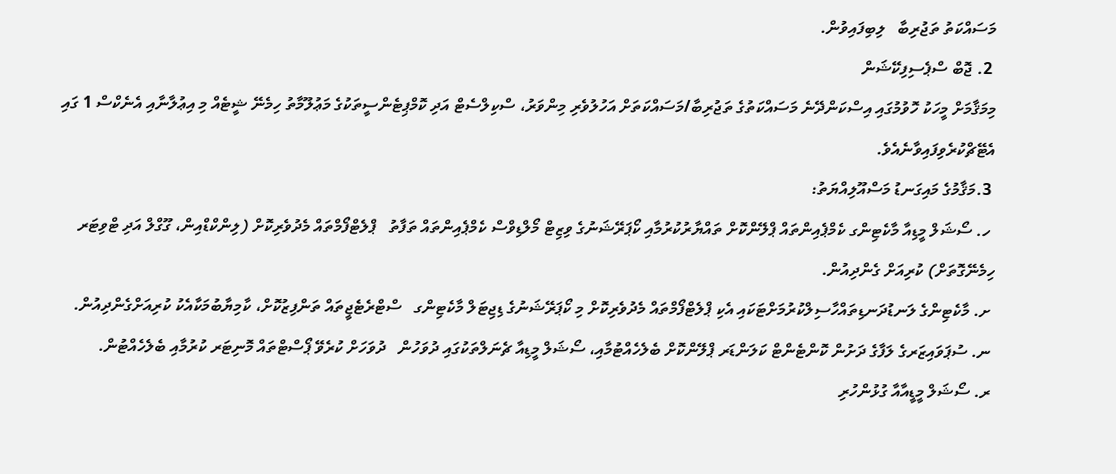މަސައްކަތު ތަޖުރިބާ   ލިބިފައިވުން.
 2. ޖޮބް ސްޕެސިފިކޭޝަން
މިމަޤާމަށް މީހަކު ހޮވުމުގައި އިސްކަންދޭނެ މަސައްކަތުގެ ތަޖުރިބާ/މަސައްކަތަށް އަހުލުވެރި މިންވަރު، ސްކިލްސެޓް އަދި ކޮމްޕިޓެންސީތަކުގެ މަޢުލޫމާތު ހިމެނޭ ޝީޓެއް މި އިޢުލާނާއި އެނެކްސް 1 ގައި އެޓޭޗްކުރެވިފައިވާނެއެވެ.
 3.މަޤާމުގެ މައިގަނޑު މަސްއޫލިއްޔަތު:
 ހ. ސޯޝަލް މީޑިއާ މާކެޓިންގ ކެމްޕެއިންތައް ޕްލޭންކޮށް ތައްޔާރުކުރުމާއި ކޯޕަރޭޝަނުގެ ވިޒިޓް މޯލްޑިވްސް ކެމްޕެއިންތައް ތަފާތު   ޕްލެޓްފޯމްތައް މެދުވެރިކޮށް (ލިންކްޑްއިން، ގޫގްލް އަދި ޓްވިޓަރ ހިމެނޭގޮތަށް) ކުރިއަށް ގެންދިއުން.
 ށ. މާކެޓިންގެ ލަނޑުދަނޑިތައްހާސިލްކުރުމަށްޓަކައި އެކި ޕްލެޓްފޯމްތައް މެދުވެރިކޮށް މި ކޯޕަރޭޝަނުގެ ޑިޖިޓަލް މާކެޓިންގ   ސްޓްރެޓެޖީތައް ތަންފިޒުކޮށް، ކާމިޔާބުމަކާއެކު ކުރިއަށްގެންދިއުން.
 ނ. ސުޕަވައިޒަރގެ ލަފާގެ ދަށުން ކޮންޓެންޓް ކަލަންޑަރ ޕްލޭންކޮށް ބެލެހެއްޓުމާއި، ސޯޝަލް މީޑިއާ ޗެނަލްތަކުގައި ދުވަހުން   ދުވަހަށް ކުރެވޭ ޕޯސްޓްތައް މޮނިޓަރ ކުރުމާއި ބެލެހެއްޓުން.
 ރ. ސޯޝަލް މީޑީއާއާ ގުޅުންހުރި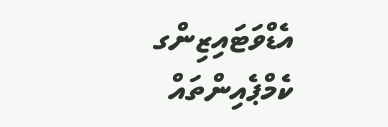އެޑްވަޓައިޒިންގ ކެމްޕެއިންތައް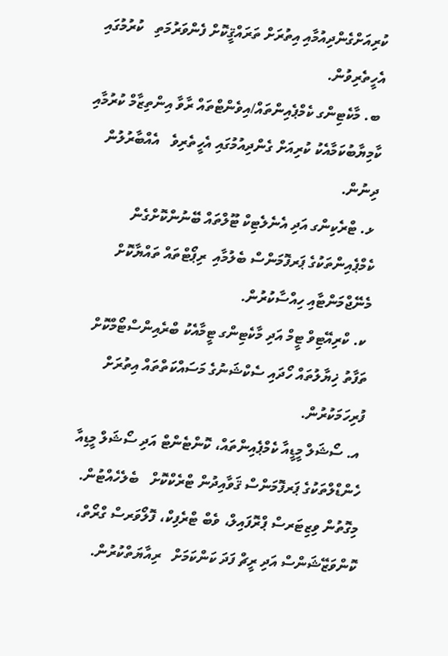ކުރިއަށްގެންދިއުމާއި އިތުރަށް ތަރައްޤީކޮށް ފެންވަރުމަތި   ކުރުމުގައި  އެހީތެރިވުން.
 ބ. މާކެޓިންގ ކެމްޕެއިންތައް/އިވެންޓްތައް ރާވާ އިންތިޒާމް ކުރުމާއި ކާމިޔާބުކަމާއެކު ކުރިއަށް ގެންދިއުމުގައި އެހީތެރިވެ   އެއްބާރުލުން  ދިނުން.
 ޅ. ޓްރެކިންގ އަދި އެނެލެޓިކް ޓޫލްތައް ބޭނުންކޮށްގެން ކެމްޕެއިންތަކުގެ ޕަރފޮމަންސް ބެލުމާއި  ރިޕޯޓްތައް ތައްޔާކޮށް   މެނޭޖްމަންޓާއި ހިއްސާކުރުން.
 ކ. ކްރިއޭޓިވް ޓީމް އަދި މާކެޓިންގ ޓީމާއެކު ބްރެއިންސްޓޯމްކޮށް ތަފާތު ޚިޔާލުތައް ހޯދައި ސެކްޝަނުގެ މަސައްކަތްތައް އިތުރަށް   ފުރިހަމަކުރުން.
 އ. ސޯޝަލް މީޑީއާ ކެމްޕެއިންތައް، ކޮންޓެންޓް އަދި ސޯޝަލް މީޑިއާ ހެންޑްލްތަކުގެ ޕަރފޮމަންސް ޤަވާއިދުން ޓްރެކްކޮށް   ބެލެހެއްޓުން. މިގޮތުން ވިޒިޓަރސް ޕްރޮފައިލް، ވެބް ޓްރެފިކް، ފޮލޯވަރސް ގްރޯތް، ކޮންވަޒޭޝަންސް އަދި ރީޗް ފަދަ ކަންކަމަށް   ރިއާޔަތްކުރުން.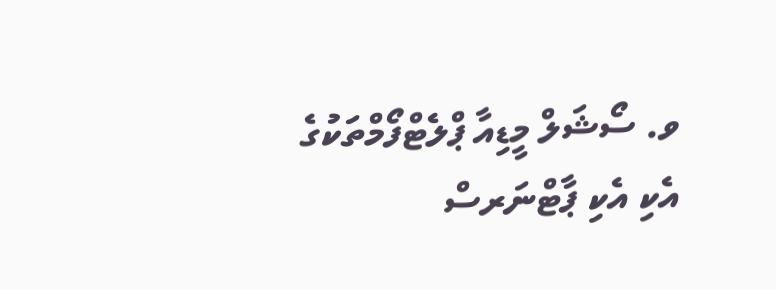ވ. ސޯޝަލް މީޑިއާ ޕްލެޓްފޯމްތަކުގެ އެކި އެކި ޕާޓްނަރސް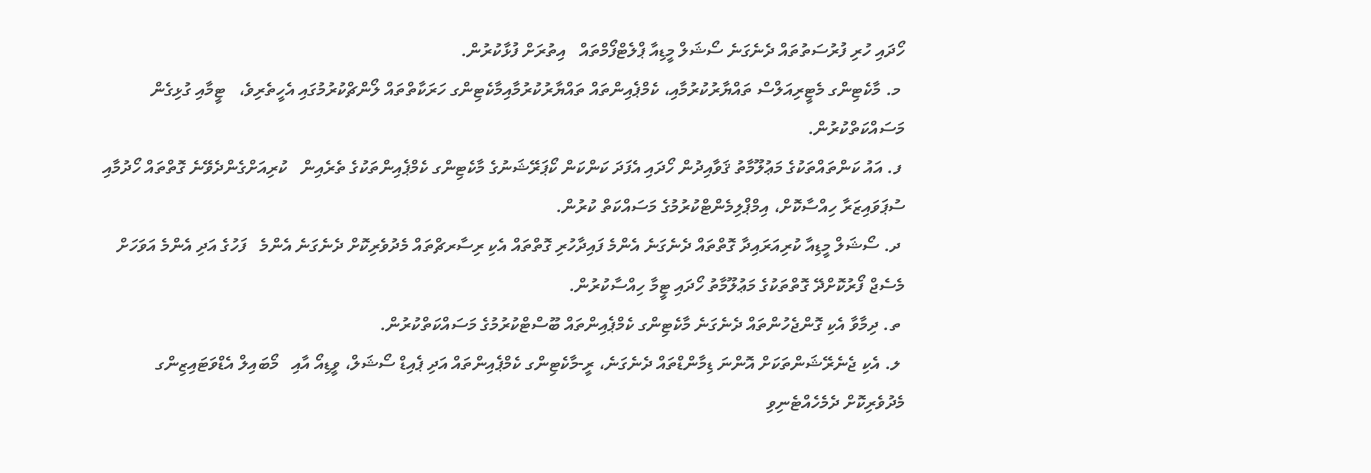ހޯދައި ހުރި ފުރުސަތުތައް ދެނެގަނެ ސޯޝަލް މީޑިއާ ޕްލެޓްފޯމްތައް   އިތުރަށް ފުޅާކުރުން.
 މ. މާކެޓިންގ މެޓީރިއަލްސް ތައްޔާރުކުރުމާއި، ކެމްޕެއިންތައް ތައްޔާރުކުރުމާއިމާކެޓިންގ ހަރަކާތްތައް ލޯންޗްކުރުމުގައި އެހީތެރިވެ،   ޓީމާއި ގުޅިގެން މަސައްކަތްކުރުން.
 ފ. އައު ކަންތައްތަކުގެ މަޢުލޫމާތު ޤަވާއިދުން ހޯދައި އެފަދަ ކަންކަން ކޯޕަރޭޝަނުގެ މާކެޓިންގ ކެމްޕެއިންތަކުގެ ތެރެއިން   ކުރިއަށްގެންދެވޭނެ ގޮތްތައް ހޯދުމާއި ސުޕަވައިޒަރާ ހިއްސާކޮށް، އިމްޕްލިމެންޓްކުރުމުގެ މަސައްކަތް ކުރުން.
 ދ. ސޯޝަލް މީޑިއާ ކުރިއަރައިދާ ގޮތްތައް ދެނެގަނެ އެންމެ ފައިދާހުރި ގޮތްތައް އެކި ރިސާރޗްތައް މެދުވެރިކޮށް ދެނެގަނެ އެންމެ   ފަހުގެ އަދި އެންމެ އަވަހަށް މެސެޖް ފޯރުކޮށްދޭ ގޮތްތަކުގެ މަޢުލޫމާތު ހޯދައި ޓީމާ ހިއްސާކުރުން.
 ތ. ދިމާވާ އެކި ގޮންޖެހުންތައް ދެނެގަނެ މާކެޓިންގ ކެމްޕެއިންތައް ބޫސްޓްކުރުމުގެ މަސައްކަތްކުރުން.
 ލ. އެކި ޖެނެރޭޝަންތަކަށް އޮންނަ ޑިމާންޑްތައް ދެނެގަނެ، ރީ-މާކެޓިންގ ކެމްޕެއިންތައް އަދި ޕެއިޑް ސޯޝަލް، ވީޑިއޯ އާއި   މޯބައިލް އެޑްވަޓައިޒިންގ މެދުވެރިކޮށް ދެމެހެއްޓެނިވި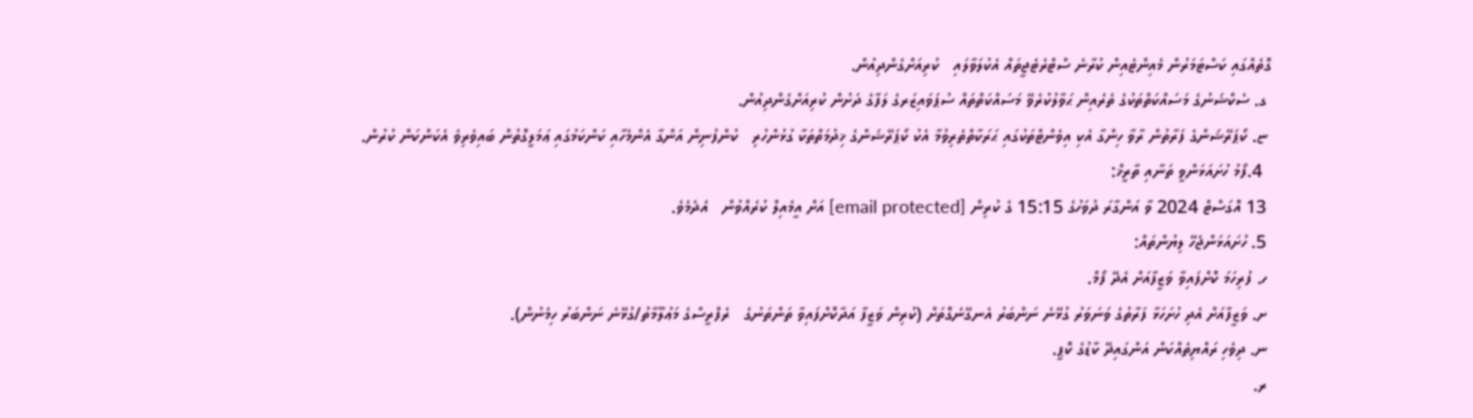ގޮތެއްގައި ކަސްޓަމަރުން މެއިންޓެއިން ކުރާނެ ސްޓްރެޓެޖީތައް އެކުލަވާލައި   ކުރިއަށްގެންދިއުން.
 ގ. ސެކްޝަނުގެ މަސައްކަތްތަކުގެ ތެރެއިން ޙަވާލުކުރެވޭ މަސައްކަތްތައް ސުޕަވައިޒަރގެ ލަފާގެ ދަށުން ކުރިއަށްގެންދިއުން.
 ޏ. ކޯޕަރޭޝަންގެ ފަރާތުން ރާވާ ހިންގާ އެކި އިވެންޓްތަކުގައި ޙަރަކާތްތެރިވުމާ އެކު ކޯޕަރޭޝަންގެ ޚިދުމަތްތަކާ ގުޅުންހުރި   ކުންފުނިން އަންގާ އެންމެހާއި ކަންކަމުގައި ޢަމަލީގޮތުން ބައިވެރިވެ އެކަންކަން ކުރުން.
  4.ފޯމު ހުށައަޅަންވީ ތަނާއި ތާރީޚް:
 13 އޮގަސްޓް 2024 ވާ އަންގާރަ ދުވަހުގެ 15:15 ގެ ކުރިން [email protected] އަށް އީމެއިލް ކުރެއްވުން   އެދެމެވެ.
 5. ހުށައަޅަންޖެހޭ ލިޔުންތައް:
 ހ. ފުރިހަމަ ކޮށްފައިވާ ވަޒީފާއަށް އެދޭ ފޯމް.
 ށ. ވަޒީފާއަށް އެދި ހުށަހަޅާ ފަރާތުގެ ވަނަވަރު ގުޅޭނެ ނަންބަރު އެނގޭނެގޮތަށް (ކުރިން ވަޒީފާ އަދާކޮށްފައިވާ ތަންތަނުގެ   ރެފްރީސްގެ މަޢުލޫމާތު/ގުޅޭނެ ނަންބަރު ހިމެނުން).
 ނ. ދިވެހި ރައްޔިތެއްކަން އަންގައިދޭ ކާޑުގެ ކޮޕީ.
 ރ.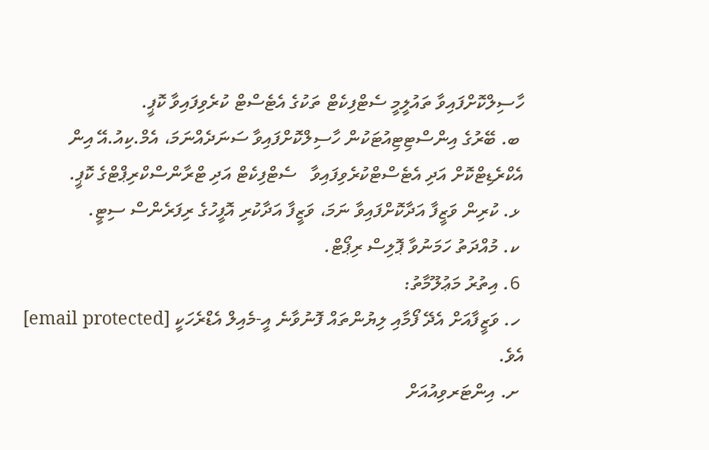ހާސިލްކޮށްފައިވާ ތައުލީމީ ސެޓްފިކެޓް ތަކުގެ އެޓެސްޓް ކުރެވިފައިވާ ކޮޕީ.
 ބ. ބޭރުގެ އިންސްޓިޓިއުޓަކުން ހާސިލްކޮށްފައިވާ ސަނަދެއްނަމަ، އެމް.ކިއު.އޭ އިން އެކްރެޑިޓްކޮށް އަދި އެޓެސްޓްކުރެވިފައިވާ   ސެޓްފިކެޓް އަދި ޓްރާންސްކްރިޕްޓްގެ ކޮޕީ.
 ޅ. ކުރިން ވަޒީފާ އަދާކޮށްފައިވާ ނަމަ، ވަޒީފާ އަދާކުރި އޮފީހުގެ ރިފަރެންސް ސިޓީ.
 ކ. މުއްދަތު ހަމަނުވާ ޕޮލިސް ރިޕޯޓް.
 6. އިތުރު މަޢުލޫމާތު:
 ހ. ވަޒީފާއަށް އެދޭ ފޯމާއި ލިޔުންތައް ފޮނުވާނެ އީ-މެއިލް އެޑްރެހަކީ [email protected] އެވެ.
 ށ. އިންޓަރވިއުއަށް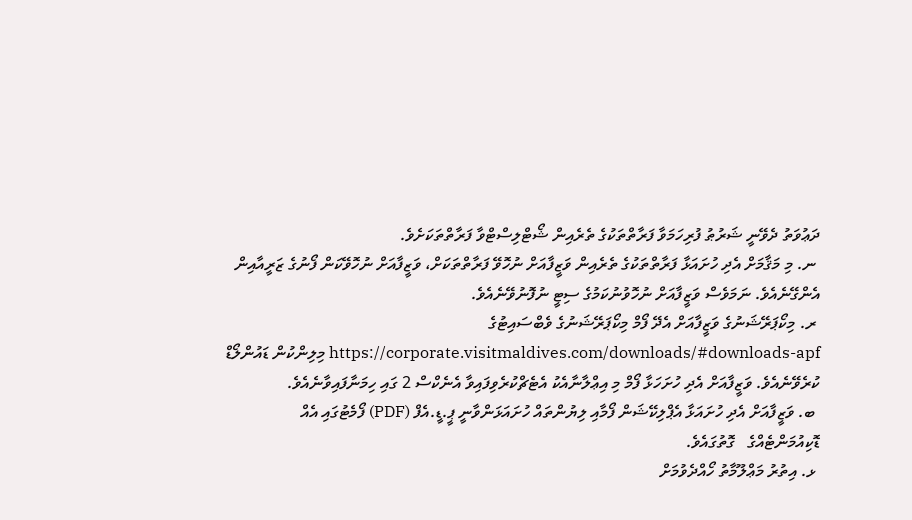ދަޢުވަތު ދެވޭނީ ޝަރުޠު ފުރިހަމަވާ ފަރާތްތަކުގެ ތެރެއިން ޝޯޓްލިސްޓްވާ ފަރާތްތަކަށެވެ.
 ނ. މި މަޤާމަށް އެދި ހުށައަޅާ ފަރާތްތަކުގެ ތެރެއިން ވަޒީފާއަށް ނުހޮވޭ ފަރާތްތަކަށް، ވަޒީފާއަށް ނުހޮވޭކަން ފޯނުގެ ޒަރީއާއިން   އެންގޭނެއެވެ. ނަމަވެސް ވަޒީފާއަށް ނުހޮވުނުކަމުގެ ސިޓީ ނުފޮނުވޭނެއެވެ.
 ރ. މިކޯޕަރޭޝަނުގެ ވަޒީފާއަށް އެދޭ ފޯމް މިކޯޕަރޭޝަނުގެ ވެބްސައިޓުގެ https://corporate.visitmaldives.com/downloads/#downloads-apf މިލިންކުން ޑައުންލޯޑް ކުރެވޭނެއެވެ. ވަޒީފާއަށް އެދި ހުށަހަޅާ ފޯމް މި އިޢްލާނާއެކު އެޓެޗްކުރެވިފައިވާ އެނެކްސް 2 ގައި ހިމަނާފައިވާނެއެވެ.
 ބ. ވަޒީފާއަށް އެދި ހުށައަޅާ އެޕްލިކޭޝަން ފޯމާއި ލިޔުންތައް ހުށައަޅަންވާނީ ޕީ.ޑީ.އެފް (PDF) ފޯމެޓުގައި އެއް ޑޮކިއުމަންޓެއްގެ   ގޮތުގައެވެ.
 ޅ. އިތުރު މަޢްލޫމާތު ހޯއްދެވުމަށް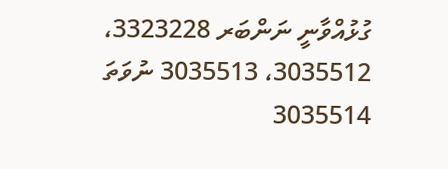ގުޅުއްވާނީ ނަންބަރ 3323228، 3035512، 3035513 ނުވަތަ 3035514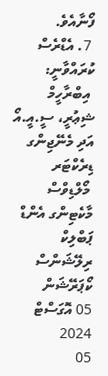ފޯނާއެވެ.
 7. އެޑްރެސް ކުރައްވާނީ:
 އިބްރާހީމް ޝިޢުރީ، ސީ.އީ.އޯ އަދި މެނޭޖިންގ ޑިރެކްޓަރ
 މޯލްޑިވްސް މާކެޓިންގ އެންޑް ޕަބްލިކް ރިލޭޝަންސް ކޯޕަރޭޝަން
05 އޮގަސްޓް 2024
05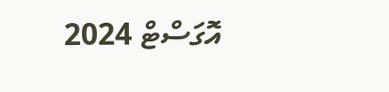އޮގަސްޓް 2024